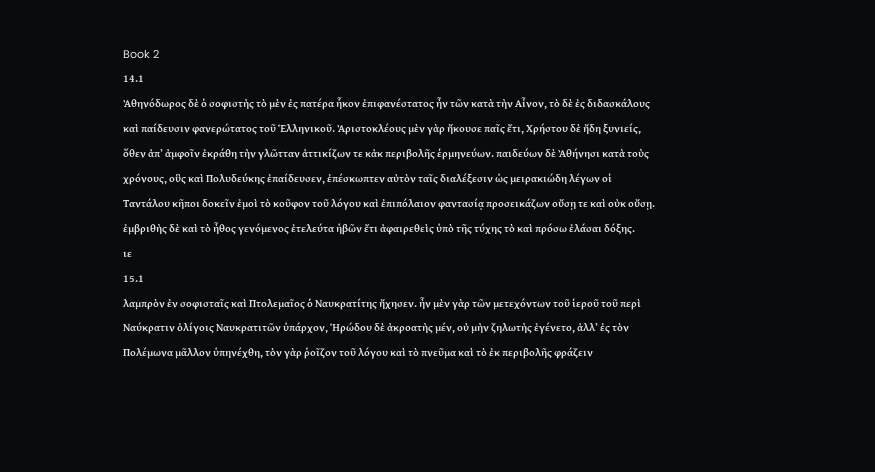Book 2
14.1
Ἀθηνόδωρος δὲ ὁ σοφιστὴς τὸ μὲν ἐς πατέρα ἧκον ἐπιφανέστατος ἦν τῶν κατὰ τὴν Αἶνον, τὸ δὲ ἐς διδασκάλους καὶ παίδευσιν φανερώτατος τοῦ Ἑλληνικοῦ. Ἀριστοκλέους μὲν γὰρ ἤκουσε παῖς ἔτι, Χρήστου δὲ ἤδη ξυνιείς, ὅθεν ἀπʼ ἀμφοῖν ἐκράθη τὴν γλῶτταν ἀττικίζων τε κἀκ περιβολῆς ἑρμηνεύων. παιδεύων δὲ Ἀθήνησι κατὰ τοὺς χρόνους, οὓς καὶ Πολυδεύκης ἐπαίδευσεν, ἐπέσκωπτεν αὐτὸν ταῖς διαλέξεσιν ὡς μειρακιώδη λέγων οἱ Ταντάλου κῆποι δοκεῖν ἐμοὶ τὸ κοῦφον τοῦ λόγου καὶ ἐπιπόλαιον φαντασίᾳ προσεικάζων οὔσῃ τε καὶ οὐκ οὔσῃ. ἐμβριθὴς δὲ καὶ τὸ ἦθος γενόμενος ἐτελεύτα ἡβῶν ἔτι ἀφαιρεθεὶς ὑπὸ τῆς τύχης τὸ καὶ πρόσω ἐλάσαι δόξης.
ιε
15.1
λαμπρὸν ἐν σοφισταῖς καὶ Πτολεμαῖος ὁ Ναυκρατίτης ἤχησεν. ἦν μὲν γὰρ τῶν μετεχόντων τοῦ ἱεροῦ τοῦ περὶ Ναύκρατιν ὀλίγοις Ναυκρατιτῶν ὑπάρχον, Ἡρώδου δὲ ἀκροατὴς μέν, οὐ μὴν ζηλωτὴς ἐγένετο, ἀλλʼ ἐς τὸν Πολέμωνα μᾶλλον ὑπηνέχθη, τὸν γὰρ ῥοῖζον τοῦ λόγου καὶ τὸ πνεῦμα καὶ τὸ ἐκ περιβολῆς φράζειν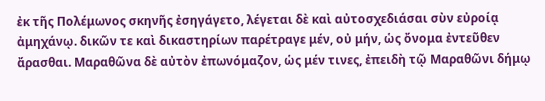ἐκ τῆς Πολέμωνος σκηνῆς ἐσηγάγετο, λέγεται δὲ καὶ αὐτοσχεδιάσαι σὺν εὐροίᾳ ἀμηχάνῳ. δικῶν τε καὶ δικαστηρίων παρέτραγε μέν, οὐ μήν, ὡς ὄνομα ἐντεῦθεν ἄρασθαι. Μαραθῶνα δὲ αὐτὸν ἐπωνόμαζον, ὡς μέν τινες, ἐπειδὴ τῷ Μαραθῶνι δήμῳ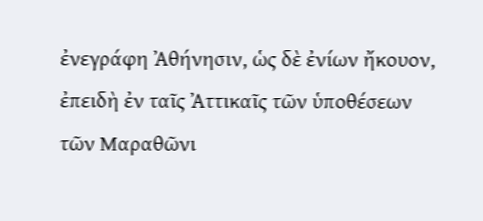ἐνεγράφη Ἀθήνησιν, ὡς δὲ ἐνίων ἤκουον, ἐπειδὴ ἐν ταῖς Ἀττικαῖς τῶν ὑποθέσεων τῶν Μαραθῶνι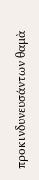προκινδυνευσάντων θαμὰ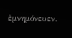ἐμνημόνευεν.